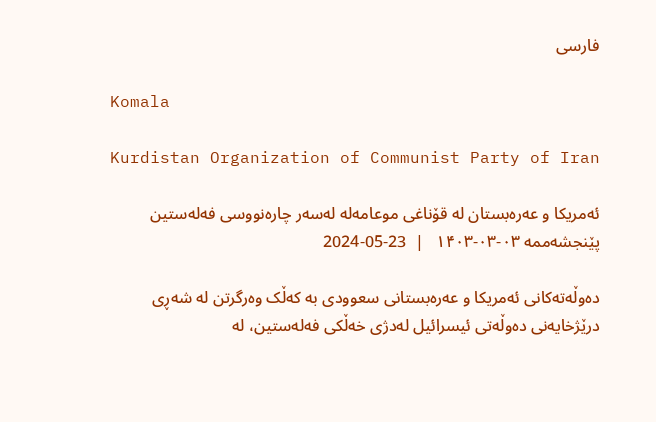فارسی

Komala

Kurdistan Organization of Communist Party of Iran

ئەمریکا و عەرەبستان لە قۆناغی موعامەلە لەسەر چارەنووسی فەلەستین
پێنجشەممە ۰۳-۰۳-۱۴۰۳   |  23-05-2024

دەوڵەتەکانی ئەمریکا و عەرەبستانی سعوودی بە کەڵک وەرگرتن لە شەڕی درێژخایەنی دەوڵەتی ئیسرائیل لەدژی خەڵکی فەلەستین، لە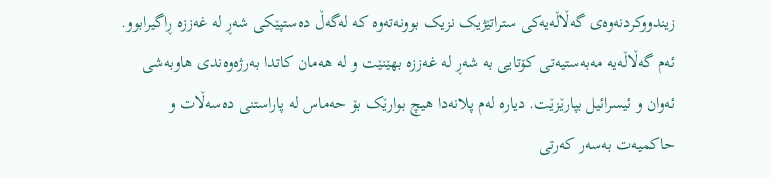زیندووکردنەوەی گەڵاڵەیەکی ستراتێژیک نزیک بوونەتەوە کە لەگەڵ دەستپێکی شەڕ لە غەززە ڕاگیرابوو. ئەم گەڵاڵەیە مەبەستیەتی کۆتایی بە شەڕ لە غەززە بهێنێت و لە هەمان کاتدا بەرژەوەندی هاوبەشی ئەوان و ئیسرائیل بپارێزێت. دیارە لەم پلانەدا هیچ بوارێک بۆ حەماس لە پاراستنی دەسەڵات و حاکمیەت بەسەر کەرتی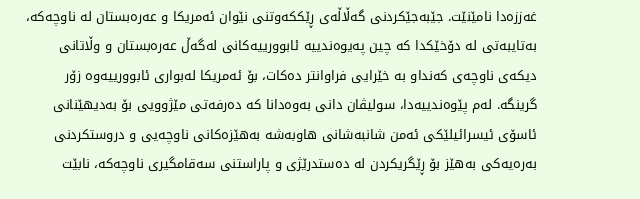غەززەدا نامێنێت. جێبەجێکردنی گەڵاڵەی ڕێککەوتنی نێوان ئەمریکا و عەرەبستان لە ناوچەکە، بەتایبەتی لە دۆخێکدا کە چین پەیوەندییە ئابوورییەکانی لەگەڵ عەرەبستان و وڵاتانی دیکەی ناوچەی کەنداو بە خێرایی فراوانتر دەکات، بۆ ئەمریکا لەبواری ئابوورییەوە زۆر گرینگە. لەم پێوەندییەدا، سولیڤان دانی بەوەدانا کە دەرفەتی مێژوویی بۆ بەدیهێنانی ئاسۆی ئیسرائیلێکی ئەمن شانبەشانی هاوبەشە بەهێزەکانی ناوچەیی و دروستکردنی بەرەیەکی بەهێز بۆ ڕێگریکردن لە دەستدرێژی و پاراستنی سەقامگیری ناوچەکە، نابێت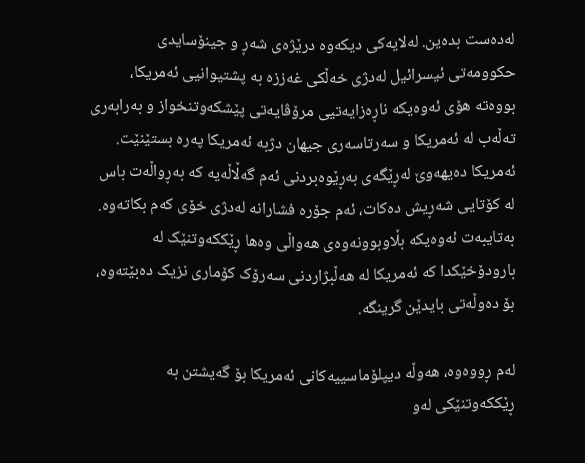لەدەست بدەین. لەلایەکی دیکەوە درێژەی شەڕ و جینۆسایدی حکوومەتی ئیسرائیل لەدژی خەڵکی غەززە بە پشتیوانیی ئەمریکا، بووەتە هۆی ئەوەیکە ناڕەزایەتیی مرۆڤایەتی پێشکەوتنخواز و بەرابەری تەڵەب لە ئەمریکا و سەرتاسەری جیهان دژبە ئەمریکا پەرە بستێنێت. ئەمریکا دەیهەوێ لەڕێگەی بەڕێوەبردنی ئەم گەڵاڵەیە کە بەڕواڵەت باس لە کۆتایی شەڕیش دەکات، ئەم جۆرە فشارانە لەدژی خۆی کەم بکاتەوە. بەتایبەت ئەوەیکە بڵاوبوونەوەی هەواڵی وەها ڕێککەوتنێک لە بارودۆخێکدا کە ئەمریکا لە هەڵبژاردنی سەرۆک کۆماری نزیک دەبێتەوە، بۆ دەوڵەتی بایدێن گرینگە.

لەم ڕووەوە، هەوڵە دیپلۆماسییەکانی ئەمریکا بۆ گەیشتن بە ڕێککەوتنێکی لەو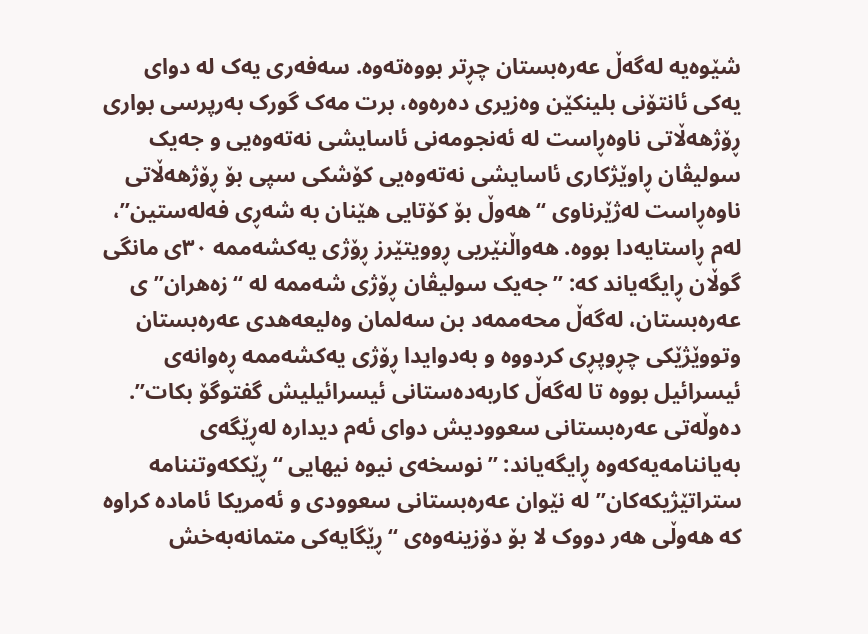شێوەیە لەگەڵ عەرەبستان چڕتر بووەتەوە. سەفەری یەک لە دوای یەکی ئانتۆنی بلینکێن وەزیری دەرەوە، برت مەک گورک بەرپرسی بواری ڕۆژهەڵاتی ناوەڕاست لە ئەنجومەنی ئاسایشی نەتەوەیی و جەیک سولیڤان ڕاوێژکاری ئاسایشی نەتەوەیی کۆشکی سپی بۆ ڕۆژهەڵاتی ناوەڕاست لەژێرناوی “هەوڵ بۆ کۆتایی هێنان بە شەڕی فەلەستین”، لەم ڕاستایەدا بووە. هەواڵنێریی ڕوویتێرز ڕۆژی یەکشەممە ٣٠ی مانگی گوڵان ڕایگەیاند کە: ”جەیک سولیڤان ڕۆژی شەممە لە “زەهران”ی عەرەبستان، لەگەڵ محەممەد بن سەلمان وەلیعەهدی عەرەبستان وتووێژێکی چڕوپڕی کردووە و بەدوایدا ڕۆژی یەکشەممە ڕەوانەی ئیسرائیل بووە تا لەگەڵ کاربەدەستانی ئیسرائیلیش گفتوگۆ بکات”. دەوڵەتی عەرەبستانی سعوودیش دوای ئەم دیدارە لەڕێگەی بەیاننامەیەکەوە ڕایگەیاند: ”نوسخەی نیوە نیهایی “ڕێککەوتننامە ستراتێژیکەکان” لە نێوان عەرەبستانی سعوودی و ئەمریکا ئامادە کراوە کە هەوڵی هەر دووک لا بۆ دۆزینەوەی “ڕێگایەکی متمانەبەخش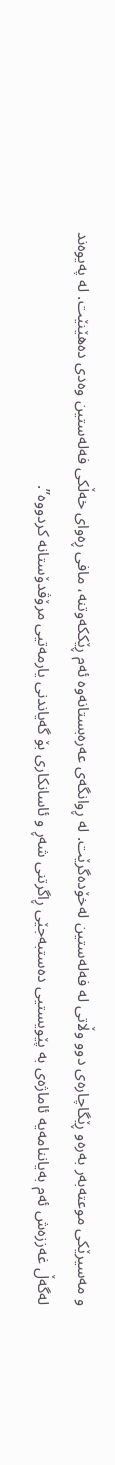و مەسیرێکی موعتەبەر بەرەو ڕێگاچارەی دوو وڵاتی لە فەلەستین لەخۆدەگرێت. لە ڕوانگەی عەرەبستانەوە ئەم ڕێککەوتنە، مافی ڕەوای خەڵکی فەلەستین وەدی دەهێنێت. لە پەیوەند لەگەڵ غەززەش ئەم بەیاننامەیە ئاماژەی بە پێویستیی دەستبەجێی ڕاگرتنی شەڕ و ئاسانکاری بۆ گەیاندنی یارمەتیی مرۆڤدۆستانە کردووە”.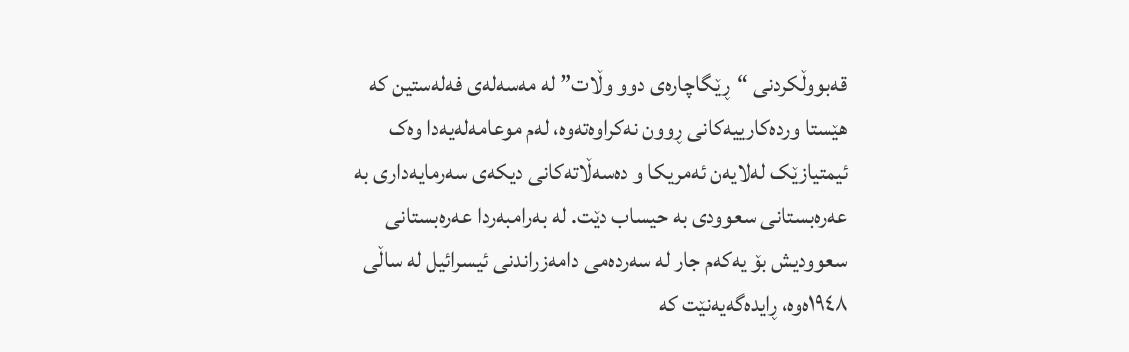قەبووڵکردنی “ڕێگاچارەی دوو وڵات” لە مەسەلەی فەلەستین کە هێستا وردەکارییەکانی ڕوون نەکراوەتەوە، لەم موعامەلەیەدا وەک ئیمتیازێک لەلایەن ئەمریکا و دەسەڵاتەکانی دیکەی سەرمایەداری بە عەرەبستانی سعوودی بە حیساب دێت. لە بەرامبەردا عەرەبستانی سعوودیش بۆ یەکەم جار لە سەردەمی دامەزراندنی ئیسرائیل لە ساڵی ١٩٤٨ەوە، ڕایدەگەیەنێت کە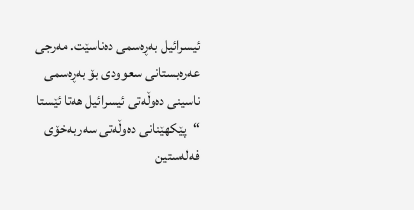ئیسرائیل بەڕەسمی دەناسێت. مەرجی عەرەبستانی سعوودی بۆ بەڕەسمی ناسینی دەوڵەتی ئیسرائیل هەتا ئێستا “پێکهێنانی دەوڵەتی سەربەخۆی فەلەستین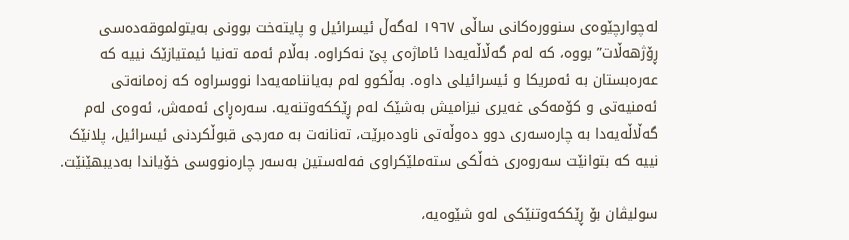لەچوارچێوەی سنوورەکانی ساڵی ١٩٦٧ لەگەڵ ئیسرائیل و پایتەخت بوونی بەیتولموقەدەسی ڕۆژهەڵات” بووە، کە لەم گەڵاڵەیەدا ئاماژەی پێ نەکراوە. بەڵام ئەمە تەنیا ئیمتیازێک نییە کە عەرەبستان بە ئەمریکا و ئیسرائیلی داوە. بەڵکوو لەم بەیاننامەیەدا نووسراوە کە زەمانەتی ئەمنیەتی و کۆمەکی غەیری نیزامیش بەشێک لەم ڕێککەوتنەیە. سەرەڕای ئەمەش، ئەوەی لەم گەڵاڵەیەدا بە چارەسەری دوو دەوڵەتی ناودەبرێت، تەنانەت بە مەرجی قبوڵکردنی ئیسرائیل، پلانێک نییە کە بتوانێت سەروەری خەڵکی ستەملێکراوی فەلەستین بەسەر چارەنووسی خۆیاندا بەدیبهێنێت.

سولیڤان بۆ ڕێککەوتنێکی لەو شێوەیە،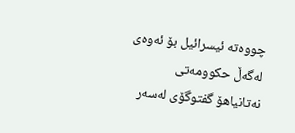چووەتە ئیسرائیل بۆ ئەوەی لەگەڵ حکوومەتی نەتانیاهۆ گفتوگۆی لەسەر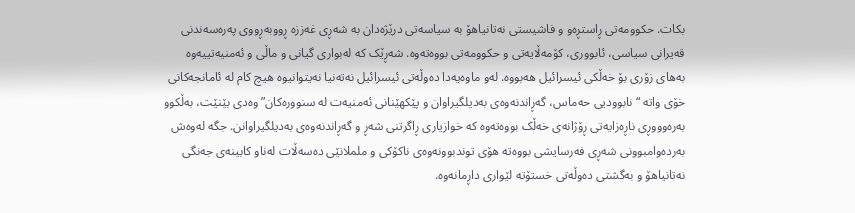بکات. حکوومەتی ڕاستڕەو و فاشیستی نەتانیاهۆ بە سیاسەتی درێژەدان بە شەڕی غەززە ڕووبەڕووی پەرەسەندنی قەیرانی سیاسی، ئابووری، کۆمەڵایەتی و حکوومەتی بووەتەوە. شەڕێک کە لەبواری گیانی و ماڵی و ئەمنیەتییەوە بەهای زۆری بۆ خەڵکی ئیسرائیل هەبووە. لەو ماوەیەدا دەوڵەتی ئیسرائیل نەتەنیا نەیتوانیوە هیچ کام لە ئامانجەکانی خۆی واتە “نابوودیی حەماس، گەڕاندنەوەی بەدیلگیراوان و پێکهێنانی ئەمنیەت لە سنوورەکان” وەدی بێنێت، بەڵکوو بەرەوووڕی ناڕەزایەتی ڕۆژانەی خەڵک بووەتەوە کە خوازیاری ڕاگرتنی شەڕ و گەڕاندنەوەی بەدیلگیراوانن. جگە لەوەش بەردەوامبوونی شەڕی فەرسایشی بووەتە هۆی توندبوونەوەی ناکۆکی و ململانێی دەسەڵات لەناو کابینەی جەنگی نەتانیاهۆ و بەگشتی دەوڵەتی خستۆتە لێواری داڕمانەوە.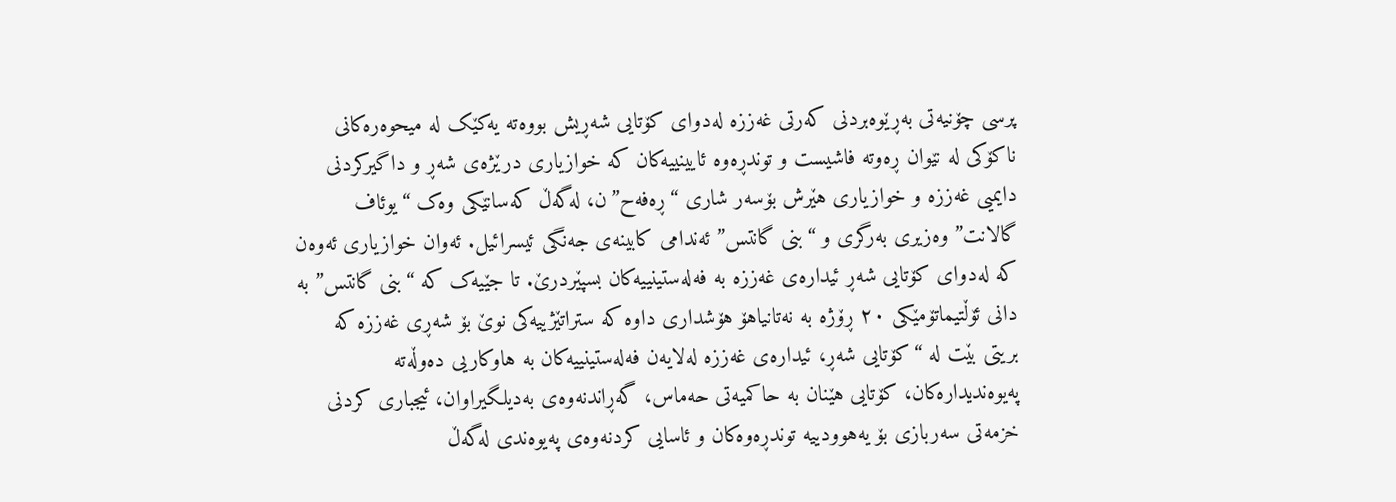پرسی چۆنیەتی بەڕێوەبردنی کەرتی غەززە لەدوای کۆتایی شەڕیش بووەتە یەکێک لە میحوەرەکانی ناکۆکی لە نێوان ڕەوتە فاشیست و توندڕەوە ئایینییەکان کە خوازیاری درێژەی شەڕ و داگیرکردنی دایمیی غەززە و خوازیاری هێرش بۆسەر شاری “ڕەفەح”ن، لەگەڵ کەسانێکی وەک “یوئاف گالانت” وەزیری بەرگری و “بنی گانتس” ئەندامی کابینەی جەنگی ئیسرائیل. ئەوان خوازیاری ئەوەن کە لەدوای کۆتایی شەڕ ئیدارەی غەززە بە فەلەستینییەکان بسپێردرێ. تا جێیەک کە “بنی گانتس” بە دانی ئۆڵتیماتۆمێکی ٢٠ ڕۆژە بە نەتانیاهۆ هۆشداری داوە کە ستراتێژییەکی نوێ بۆ شەڕی غەززە کە بریتی بێت لە “کۆتایی شەڕ، ئیدارەی غەززە لەلایەن فەلەستینییەکان بە هاوکاریی دەوڵەتە پەیوەندیدارەکان، کۆتایی هێنان بە حاکمیەتی حەماس، گەڕاندنەوەی بەدیلگیراوان، ئیجباری کردنی خزمەتی سەربازی بۆ یەهوودییە توندڕەوەکان و ئاسایی کردنەوەی پەیوەندی لەگەڵ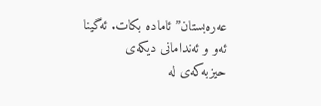عەرەبستان” ئامادە بکات. ئەگینا ئەو و ئەندامانی دیکەی حیزبەکەی لە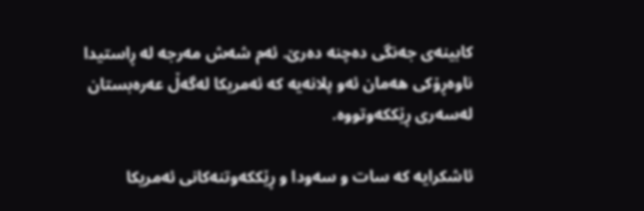کابینەی جەنگی دەچنە دەرێ. ئەم شەش مەرجە لە ڕاستیدا ناوەڕۆکی هەمان ئەو پلانەیە کە ئەمریکا لەگەڵ عەرەبستان لەسەری ڕێککەوتووە.

ئاشکرایە کە سات و سەودا و ڕێککەوتنەکانی ئەمریکا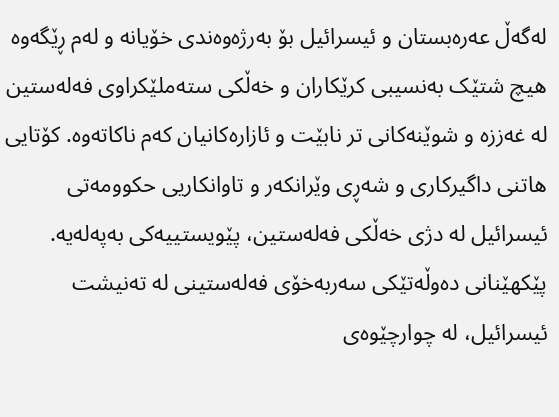لەگەڵ عەرەبستان و ئیسرائیل بۆ بەرژەوەندی خۆیانە و لەم ڕێگەوە هیچ شتێک بەنسیبی کرێکاران و خەڵکی ستەملێکراوی فەلەستین لە غەززە و شوێنەکانی تر نابێت و ئازارەکانیان کەم ناکاتەوە. کۆتایی هاتنی داگیرکاری و شەڕی وێرانکەر و تاوانکاریی حکوومەتی ئیسرائیل لە دژی خەڵکی فەلەستین، پێویستییەکی بەپەلەیە. پێکهێنانی دەوڵەتێکی سەربەخۆی فەلەستینی لە تەنیشت ئیسرائیل، لە چوارچێوەی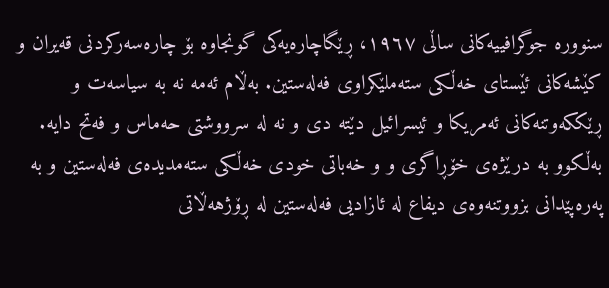سنوورە جوگرافییەکانی ساڵی ١٩٦٧، ڕێگاچارەیەکی گونجاوە بۆ چارەسەرکردنی قەیران و کێشەکانی ئێستای خەڵکی ستەملێکراوی فەلەستین. بەڵام ئەمە نە بە سیاسەت و ڕێککەوتنەکانی ئەمریکا و ئیسرائیل دێتە دی و نە لە سرووشتی حەماس و فەتح دایە. بەڵکوو بە درێژەی خۆڕاگری و و خەباتی خودی خەڵکی ستەمدیدەی فەلەستین و بە پەرەپێدانی بزووتنەوەی دیفاع لە ئازادیی فەلەستین لە ڕۆژهەڵاتی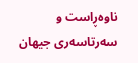ناوەڕاست و سەرتاسەری جیهان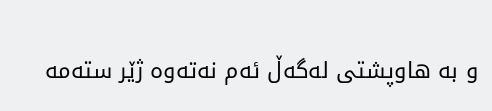و بە هاوپشتی لەگەڵ ئەم نەتەوە ژێر ستەمە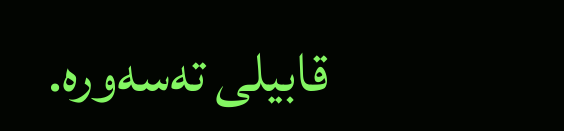قابیلی تەسەورە.